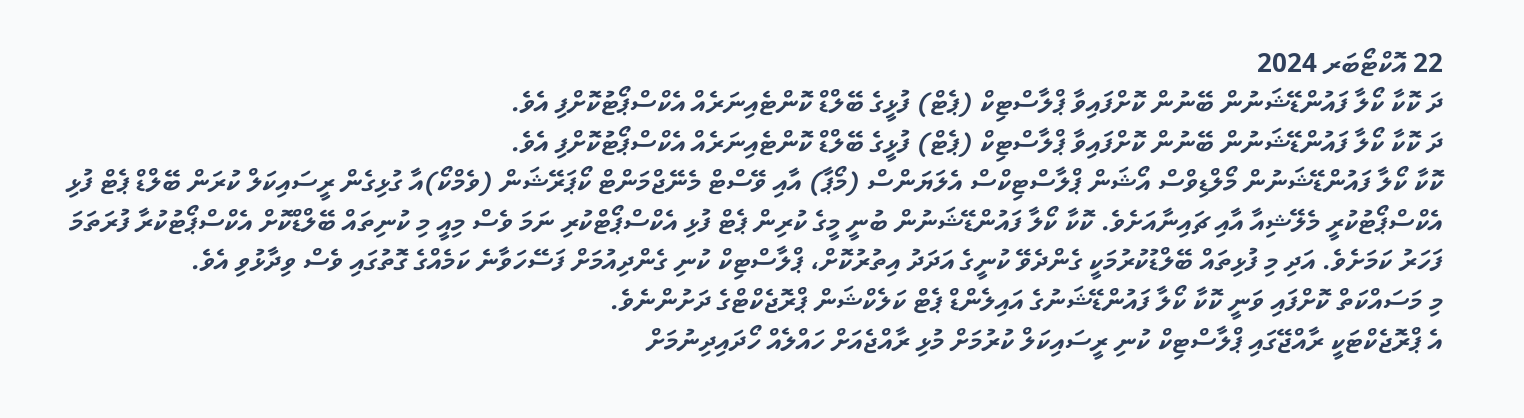22 އޮކްޓޯބަރ 2024
ދަ ކޮކާ ކޯލާ ފައުންޑޭޝަނުން ބޭނުން ކޮށްފައިވާ ޕްލާސްޓިކް (ޕެޓް) ފުޅީގެ ބޭލްޑް ކޮންޓެއިނަރެއް އެކްސްޕޯޓުކޮށްފި އެވެ.
ދަ ކޮކާ ކޯލާ ފައުންޑޭޝަނުން ބޭނުން ކޮށްފައިވާ ޕްލާސްޓިކް (ޕެޓް) ފުޅީގެ ބޭލްޑް ކޮންޓެއިނަރެއް އެކްސްޕޯޓުކޮށްފި އެވެ.
ކޮކާ ކޯލާ ފައުންޑޭޝަނުން މޯލްޑިވްސް އޯޝަން ޕްލާސްޓިކްސް އެލަޔަންސް (މޯޕާ) އާއި ވޭސްޓް މެނޭޖްމަންޓް ކޯޕަރޭޝަން (ވެމްކޯ)އާ ގުޅިގެން ރީސައިކަލް ކުރަން ބޭލްޑް ޕެޓް ފުޅި އެކްސްޕޯޓުކުރީ މެލޭޝިއާ އާއި ޗައިނާއަށެވެ. ކޮކާ ކޯލާ ފައުންޑޭޝަނުން ބުނީ މީގެ ކުރިން ޕެޓް ފުޅި އެކްސްޕޯޓްކުރި ނަމަ ވެސް މިއީ މި ކުނިތައް ބޭލްޑްކޮށް އެކްސްޕޯޓުކުރާ ފުރަތަމަ ފަހަރު ކަމަށެވެ. އަދި މި ފުޅިތައް ބޭލްޑުކުރުމަކީ ގެންދެވޭ ކުނީގެ އަދަދު އިތުރުކޮށް، ޕްލާސްޓިކް ކުނި ގެންދިއުމަށް ފަސޭހަވާނެ ކަމެއްގެ ގޮތުގައި ވެސް ވިދާޅުވި އެވެ.
މި މަސައްކަތް ކޮށްފައި ވަނީ ކޮކާ ކޯލާ ފައުންޑޭޝަނުގެ އައިލެންޑް ޕެޓް ކަލެކްޝަން ޕްރޮޖެކްޓްގެ ދަށުންނެވެ.
އެ ޕްރޮޖެކްޓަކީ ރާއްޖޭގައި ޕްލާސްޓިކް ކުނި ރީސައިކަލް ކުރުމަށް މުޅި ރާއްޖެއަށް ހައްލެއް ހޯދައިދިނުމަށް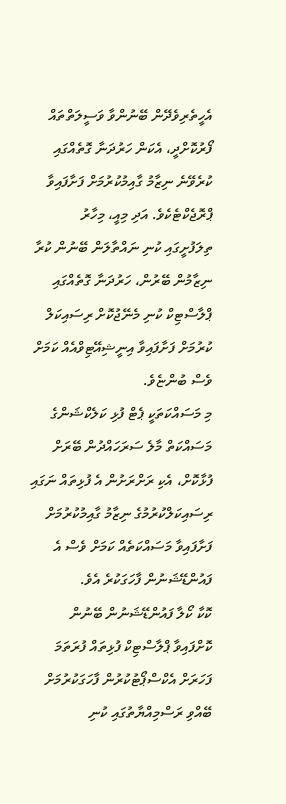އެހީތެރިވެދޭން ބޭނުންވާ ވަސީލަތްތައް ފޯރުކޮށްދީ، އެކަން ހަރުދަނާ ގޮތެއްގައި ކުރެވޭނެ ނިޒާމު ގާއިމުކުރުމަށް ފަށާފައިވާ ޕްރޮޖެކްޓެކެވެ. އަދި މިއީ، މިހާރު ތިލަފުށީގައި ކުނި ނައްތާލަން ބޭނުން ކުރާ ނިޒާމުން ބޭރުން، ހަރުދަނާ ގޮތެއްގައި ޕްލާސްޓިކް ކުނި މެނޭޖުކޮށް ރިސައިކަލް ކުރުމަށް ފަށާފައިވާ އިނީޝިއޭޓިވްއެއް ކަމަށް ވެސް ބުންޏެވެ.
މި މަސައްކަތަކީ ޕެޓް ފުޅި ކަލެކްޝަންގެ މަސައްކަތް މާލެ ސަރަހައްދުން ބޭރަށް ފުޅާކޮށް، އެކި ރަށްރަށުން އެ ފުޅިތައް ނަގައި ރިސައިކަލްކުރުމުގެ ނިޒާމު ގާއިމުކުރުމަށް ފަށާފައިވާ މަސައްކަތެއް ކަމަށް ވެސް އެ ފައުންޑޭޝަނުން ފާހަގަކުރެ އެވެ.
ކޮކާ ކޯލާ ފައުންޑޭޝަނުން ބޭނުން ކޮށްފައިވާ ޕްލާސްޓިކް ފުޅިތައް ފުރަތަމަ ފަހަރަށް އެކްސްޕޯޓުކުރުން ފާހަގަކުރުމަށް ބޭއްވި ރަސްމިއްޔާތުގައި ކުނި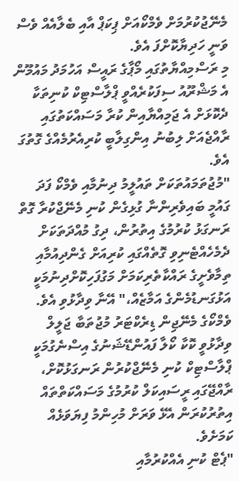މެނޭޖުކުރުމަށް ވެމްކޯއަށް ޕިކަޕް އާއި ބެލާއެއް ވެސް ވަނީ ހަދިޔާކޮށްފަ އެވެ.
މި ރަސްމިއްޔާތުގައި މޯޕާގެ ރައީސް އަހުމަދު މައުމޫން އެ މަޝްރޫއު ސިފަކުރެއްވީ ޕްލާސްޓިކް ކުނިތަކާ ދެކޮޅަށް އެ ޖަމިއްޔާއިން ކުރާ މަސައްކަތުގައި ރާއްޖެއަށް ލިބުނު އިންގިލާބީ ކުރިއެރުމެއްގެ ގޮތުގަ އެވެ.
"މުޖުތަމައުތަކަށް ތައުލީމު ދިނުމާއި ވެމްކޯ ފަދަ ގައުމީ ބައިވެރިންނާ ގުޅިގެން ކުނި މެނޭޖްކުރާ ގޮތް ރަނގަޅު ކުރުމުގެ އިތުރުން، ދިގު މުއްދަތަކަށް ދެމެހެއްޓެނިވި ގޮތެއްގައި ކުރިއަށް ގެންދިއުމާއި ތިމާވެށީގެ ރައްކާތެރިކަމަށް މަގުފަހިކޮށްދިނުމަކީ އަޅުގަނޑުމެންގެ އަމާޒެއް،" އޭނާ ވިދާޅުވި އެވެ.
ވެމްކޯގެ މެނޭޖިން ޑިރެކްޓަރު މުޖުތަބާ ޖަލީލް ވިދާޅުވީ ކޮކާ ކޯލާ ފައުންޑޭޝަނުގެ އިސްނެގުމަކީ ޕްލާސްޓިކް ކުނި މެނޭޖްކުރުން ރަނގަޅުކޮށް، ރާއްޖޭގައި ރީސައިކަލް ކުރުމުގެ މަސައްކަތްތައް އިތުރުކުރަން އެޅޭ ވަރަށް މުހިންމު ފިޔަވަޅެއް ކަމަށެވެ.
"ޕެޓް ކުނި އެއްކުރުމާއި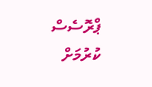ޕްރޮސެސް ކުރުމަށް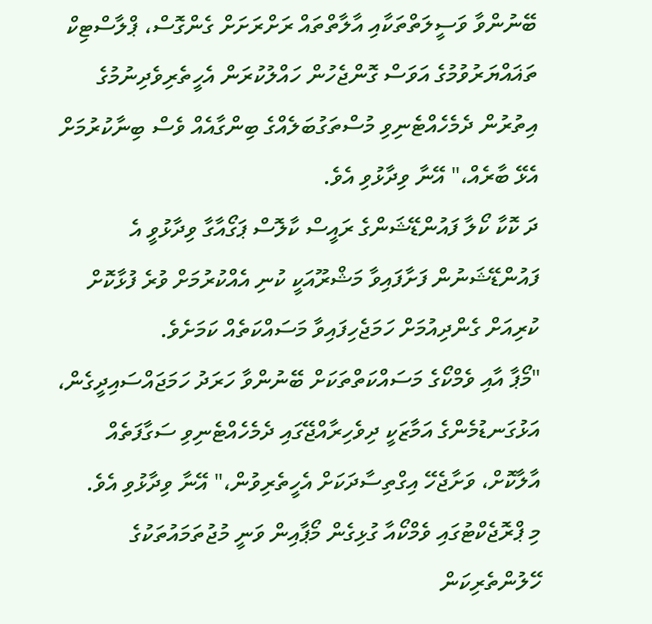ބޭނުންވާ ވަސީލަތްތަކާއި އާލާތްތައް ރަށްރަށަށް ގެންގޮސް، ޕްލާސްޓިކް ތަޣައްޔަރުވުމުގެ އަވަސް ގޮންޖެހުން ހައްލުކުރަން އެހީތެރިވެދިނުމުގެ އިތުރުން ދެމެހެއްޓެނިވި މުސްތަގުބަލެއްގެ ބިންގާއެއް ވެސް ބިނާކުރުމަށް އެޅޭ ބާރެއް،" އޭނާ ވިދާޅުވި އެވެ.
ދަ ކޮކާ ކޯލާ ފައުންޑޭޝަންގެ ރައީސް ކާލޮސް ޕަގޯއާގާ ވިދާޅުވީ އެ ފައުންޑޭޝަނުން ފަށާފައިވާ މަޝްރޫއަކީ ކުނި އެއްކުރުމަށް ވުރެ ފުޅާކޮށް ކުރިއަށް ގެންދިއުމަށް ހަމަޖެހިފައިވާ މަސައްކަތެއް ކަމަށެވެ.
"މޯޕާ އާއި ވެމްކޯގެ މަސައްކަތްތަކަށް ބޭނުންވާ ހަރަދު ހަމަޖައްސައިދީގެން، އަޅުގަނޑުމެންގެ އަމާޒަކީ ދިވެހިރާއްޖޭގައި ދެމެހެއްޓެނިވި ސަގާފަތެއް އާލާކޮށް، ވަށާޖެހޭ އިގްތިސާދަކަށް އެހީތެރިވުން،" އޭނާ ވިދާޅުވި އެވެ.
މި ޕްރޮޖެކްޓުގައި ވެމްކޯއާ ގުޅިގެން މޯޕާއިން ވަނީ މުޖުތަމައުތަކުގެ ހޭލުންތެރިކަން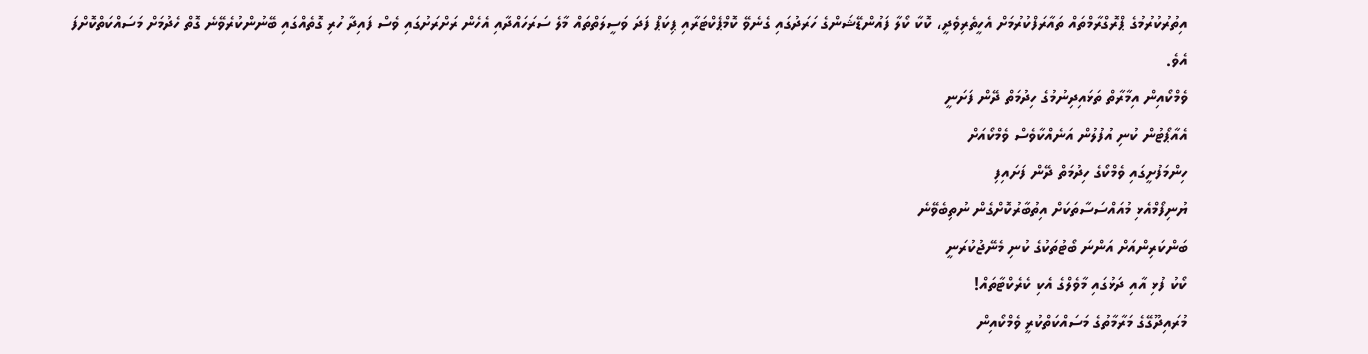އިތުރުކުރުމުގެ ޕްރޮގްރާމްތައް ތައާރަފްކުރުމަށް އެހީތެރިވެދީ، ކޮކާ ކޯލާ ފައުންޑޭޝަންގެ ހަރަދުގައި ގެނެވޭ ކޮމްޕެކްޓަރާއި ޕިކަޕް ފަދަ ވަސީލަތްތައް މާލެ ސަރަހައްދާއި އެހެން ރަށްރަށުގައި ވެސް ފައިދާ ހުރި ގޮތެއްގައި ބޭނުންކުރެވޭނެ ގޮތް ހެދުމަށް މަސައްކަތްކޮށްފަ އެވެ.
ވެމްކޯއިން އިމާރާތް ތަޅައިދިނުމުގެ ހިދުމަތް ދޭން ފަށަނީ
އެއާޕޯޓުން ކުނި އުފުލުން އަނެއްކާވެސް ވެމްކޯއަށް
ހިންމަފުށީގައި ވެމްކޯގެ ހިދުމަތް ދޭން ފަށައިފި
ޔުނިފޯމްއެޅި މުއައްސަސާތަކަށް އިތުބާރުކޮށްގެން ނުތިބެވޭނެ
ބަންކަރިންއަށް އަންނަ ބޯޓުތަކުގެ ކުނި މެނޭޖުކުރަނީ
ކޯކު ފުޅި އާއި ދަޅުގައި މާވެލްގެ އެކި ކެރެކްޓާތައް!
މުރައިދޫގޭގެ މަރާމާތުގެ މަސައްކަތްކުރީ ވެމްކޯއިން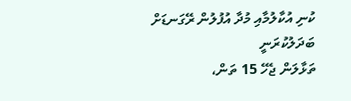ކުނި އުކާލުމާއި މުދާ އުފުލުން ރޭގަނޑަށް ބަދަލުކުރަނީ
ތަޅާލަން ޖެހޭ 15 ތަން،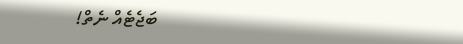ބަޖެޓެއް ނެތް!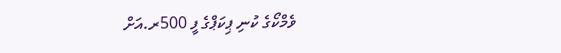ވެމްކޯގެ ކުނި ޕިކަޕްގެ ފީ 500ރ.އަށް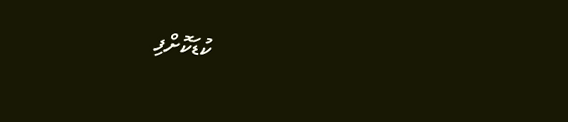ކުޑަކޮށްފި